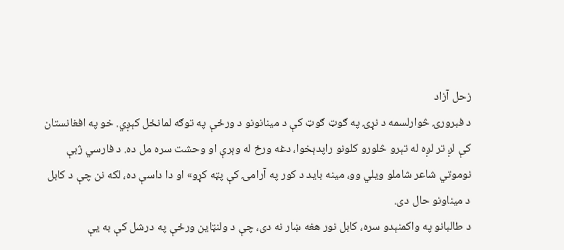زحل آزاد
د فبرورۍ څوارلسمه د نړۍ په ګوټ ګوټ کې د مینانونو د ورځې په توګه لمانځل کېږي. خو په افغانستان کې لږ تر لږه له تېرو څلورو کلونو راپدېخوا، دغه ورځ له وېرې او وحشت سره مل ده. د فارسي ژبې نوموتي شاعر شاملو ویلي وو، مینه باید د کور په آرامۍ کې پټه کړو» او دا داسې ده، لکه نن چې د کابل د میناونو حال دی.
د طالبانو په واکمنېدو سره، کابل نور هغه ښار نه دی، چې د ولنټاین ورځې په درشل کې به یې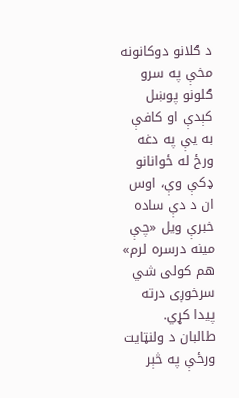د ګلانو دوکانونه مخې په سرو ګلونو پوښل کېدې او کافې به یې په دغه ورځ له ځوانانو ډکې وې، اوس ان د دې ساده خبرې ویل «چې مینه درسره لرم» هم کولی شي سرخوږی درته پیدا کړي.
طالبان د ولنټایت ورځې په څېر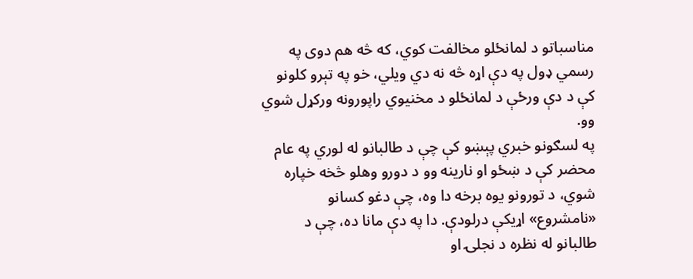مناسباتو د لمانځلو مخالفت کوي، که څه هم دوی په رسمي ډول په دې اړه څه نه دي ویلي، خو په تېرو کلونو کې د دې ورځې د لمانځلو د مخنیوي راپورونه ورکړل شوي وو.
په لسګونو خبري پېښو کې چې د طالبانو له لوري په عام محضر کې د ښځو او نارینه وو د دورو وهلو څخه خپاره شوي، د تورونو یوه برخه دا وه، چې دغو کسانو «نامشروع» اړیکې درلودې. دا په دې مانا ده، چې د طالبانو له نظره د نجلۍ او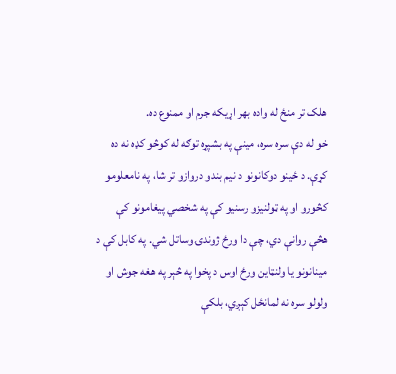هلک تر منځ له واده بهر اړیکه جرم او ممنوع ده.
خو له دې سره سره، مینې په بشپړه توګه له کوڅو کډه نه ده کړې. د ځینو دوکانونو د نیم بندو دروازو تر شا، په نامعلومو کڅورو او په ټولنیزو رسنیو کې په شخصي پیغامونو کې هڅې روانې دي، چې دا ورځ ژوندۍ وساتل شي. په کابل کې د مینانونو یا ولنټاین ورځ اوس د پخوا په څېر په هغه جوش او ولولو سره نه لمانځل کېږي، بلکې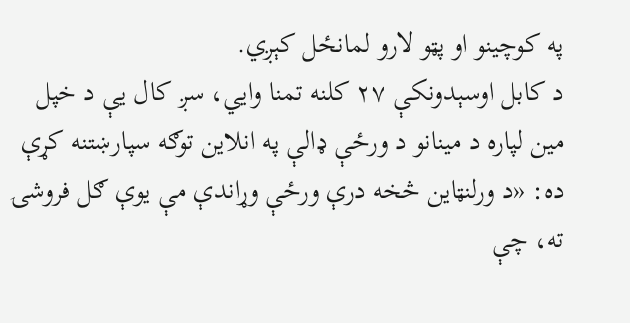په کوچینو او پټو لارو لمانځل کېږي.
د کابل اوسېدونکې ۲۷ کلنه تمنا وايي، سږ کال یې د خپل مین لپاره د مینانو د ورځې ډالې په انلاین توګه سپارښتنه کړې ده: «د ورلنټاین څخه درې ورځې وړاندې مې یوې ګل فروشۍ ته، چې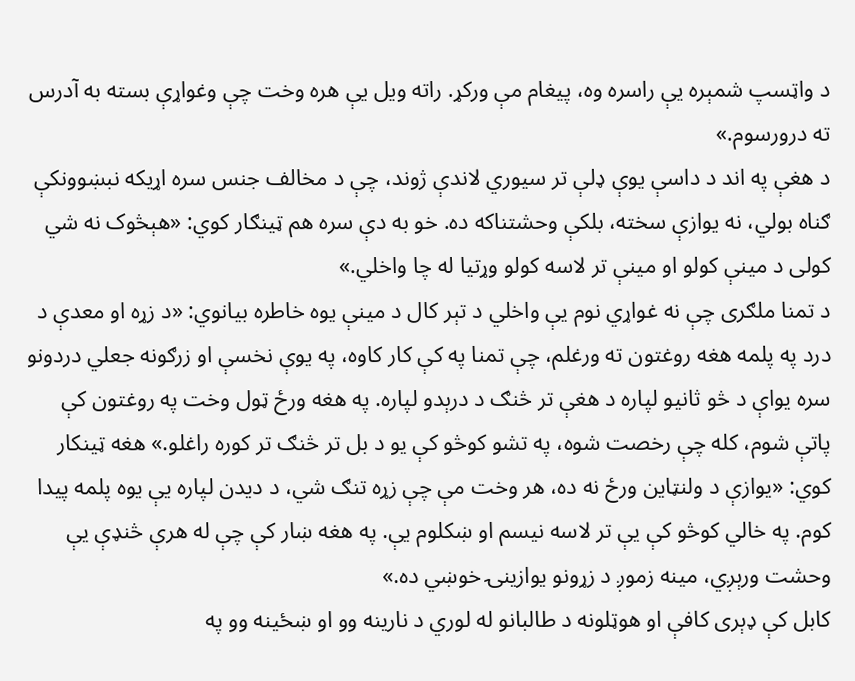د واټسپ شمېره یې راسره وه، پیغام مې ورکړ. راته ویل یې هره وخت چې وغواړې بسته به آدرس ته درورسوم.»
د هغې په اند د داسې یوې ډلې تر سیوري لاندې ژوند، چې د مخالف جنس سره اړیکه نبښوونکې ګناه بولي، نه یوازې سخته، بلکې وحشتناکه ده. خو به دې سره هم ټينګار کوي: «هېڅوک نه شي کولی د مینې کولو او مینې تر لاسه کولو وړتیا له چا واخلي.»
د تمنا ملګری چې نه غواړي نوم یې واخلي د تېر کال د مینې یوه خاطره بیانوي: «د زړه او معدې د درد په پلمه هغه روغتون ته ورغلم، چې تمنا په کې کار کاوه، په یوې نخسې او زرګونه جعلي دردونو سره یواې د څو ثانیو لپاره د هغې تر څنګ د درېدو لپاره. په هغه ورځ ټول وخت په روغتون کې پاتې شوم، کله چې رخصت شوه، په تشو کوڅو کې یو د بل تر څنګ تر کوره راغلو.» هغه ټینکار کوي: «یوازې د ولنټاین ورځ نه ده، هر وخت مې چې زړه تنګ شي، د دیدن لپاره یې یوه پلمه پیدا کوم. په خالي کوڅو کې یې تر لاسه نیسم او ښکلوم یې. په هغه ښار کې چې له هرې څنډې یې وحشت ورېږي، مینه زموږ د زړونو یوازینۍ خوښي ده.»
کابل کې ډېری کافې او هوټلونه د طالبانو له لوري د نارینه وو او ښځینه وو په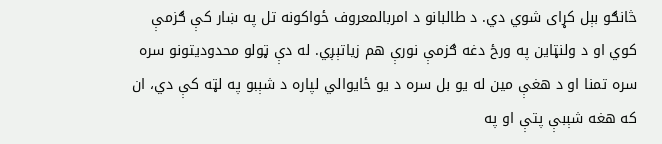څانګو بېل کړای شوي دي. د طالبانو د امربالمعروف ځواکونه تل په ښار کې ګزمې کوي او د ولنټاین په ورځ دغه ګزمې نورې هم زیاتېږي. له دې ټولو محدودیتونو سره سره تمنا او د هغې مین له یو بل سره د یو ځایوالي لپاره د شېبو په لټه کې دي، ان که هغه شېبې پتې او په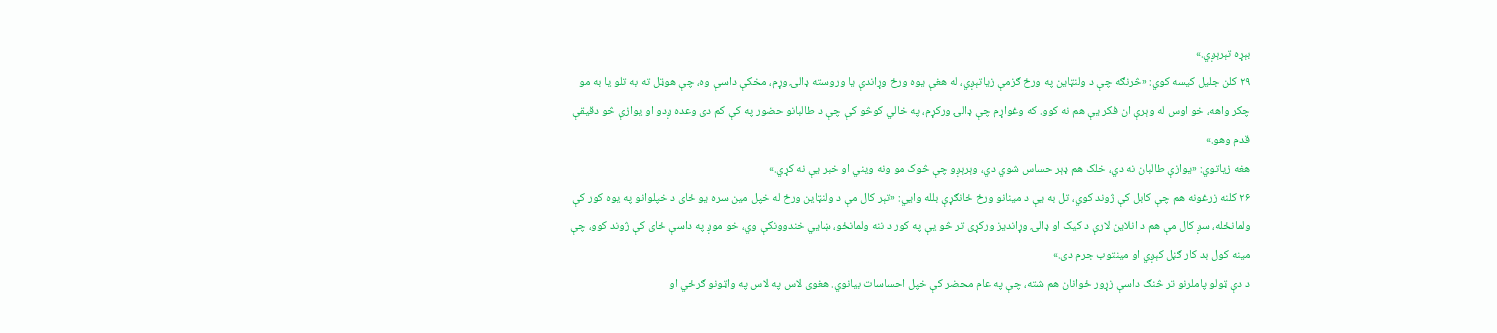بېړه تېرېږي.»
۲۹ کلن جلیل کیسه کوي: «څرنګه چې د ولنټاین په ورځ ګزمې زیاتېږي، له هغې یوه ورځ وړاندې یا وروسته ډالۍ وړم، مخکې داسې وه، چې هوټل ته به تلو یا به مو چکر واهه، خو اوس له وېرې ان فکر یې هم نه کوو. که وغواړم چې ډالۍ ورکړم، په خالي کوڅو کې چې د طالبانو حضور په کې کم دی وعده ږدو او یوازې څو دقیقې قدم وهو.»
هغه زیاتوي: «یوازې طالبان نه دي، خلک هم ډېر حساس شوي دي، وېرېږو چې څوک مو ونه ویني او خبر یې نه کړي.»
۲۶ کلنه زرغونه هم چې کابل کې ژوند کوي، تل به یې د مینانو ورځ ځانګړې بلله وايي: «تېر کال مې د ولنټاین ورځ له خپل مین سره یو ځای د خپلوانو په یوه کور کې ولمانځله، سږ کال مې هم د انلاین لارې د کیک او ډالۍ وړاندیز ورکړی تر څو یې په کور د ننه ولمانځو، ښايي خندوونکې وي، خو موږ په داسې ځای کې ژوند کوو، چې مینه کول بد کار ګڼل کېږي او مینتوب جرم دی.»
د دې ټولو پاملرنو تر څنګ داسې زړور ځوانان هم شته، چې په عام محضر کې خپل احساسات بیانوي. هغوی لاس په لاس په واټونو ګرځي او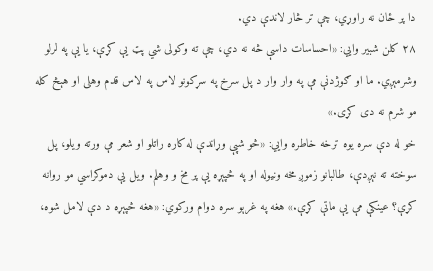دا پر ځان نه راوړي، چې تر څار لاندې دي.
۲۸ کلن شبیر وايي: «احساسات داسې څه نه دي، چې ته وکولی شي پټ یې کړې، یا یې په لرلو وشرمېږي. ما او ګوژدنې مې په وار وار د پل سرخ په سړکونو لاس په لاس قدم وهلی او هېڅ کله مو شرم نه دی کړی.»
خو له دې سره یوه ترخه خاطره وايي: «څو شپې وړاندې له کاره راتلو او شعر مې ورته ویلو، پل سوخته ته نېږدې، طالبانو زموږ مخه ونیوله او په څپېړه یې پر مخ و وهلم. ویل یې دموکراسي مو روانه کړې؟ عینکې مې یې ماتې کړې.» هغه په غرېو سره دوام ورکوي: «هغه څپېړه د دې لامل شوه،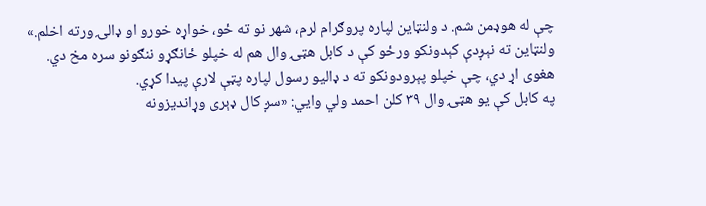چې له هوډمن شم. د ولنټاین لپاره پروګرام لرم، شهر نو ته ځو، خواړه خورو او ډالۍ ورته اخلم.»
ولنټاین ته نېږدې کېدونکو ورځو کې د کابل هټۍ وال هم له خپلو ځانګړو ننګونو سره مخ دي. هغوی اړ دي، چې خپلو پېرودونکو ته د ډالیو رسول لپاره پټې لارې پیدا کړي.
په کابل کې یو هټۍ وال ۳۹ کلن احمد ولي وايي: «سږ کال ډېری وړاندیزونه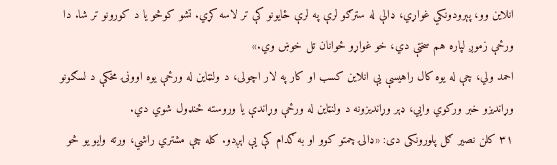انلاین وو، پېرودونکي غواړي، ډالې له سترګو لرې په لرې ځایونو کې تر لاسه کړي. تشو کوڅو یا د کورونو تر شا. دا ورځې زموږ لپاره هم سختې دي، خو غواړو ځوانان تل خوښ وي.»
احمد ولي، چې له یوه کال راهیسې یې انلاین کسب او کار په لار اچولی، د ولنټاین له ورځې یوه اوونۍ مخکې د لسګونو وړاندیزو خبر ورکوي وايي، ډېر وړاندیزونه د ولنټاین له ورځې وړاندې یا وروسته ځنډول شوي دي.
۳۱ کلن نصیر ګل پلورونکی دی: «ډالۍ چمتو کوو او به ګدام کې یې اېږدو. کله چې مشتري راشي، ورته وایو یو څو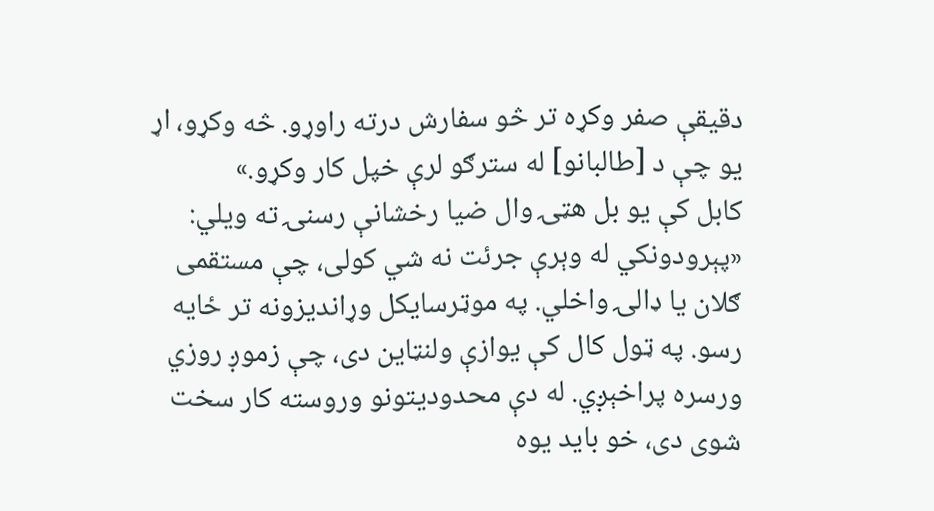دقیقې صفر وکړه تر څو سفارش درته راوړو. څه وکړو، اړ یو چې د [طالبانو] له سترګو لرې خپل کار وکړو.»
کابل کې یو بل هټۍ وال ضیا رخشانې رسنۍ ته ویلي: «پېرودونکي له وېرې جرئت نه شي کولی، چې مستقمی ګلان یا ډالۍ واخلي. په موټرسایکل وړاندیزونه تر ځایه رسو. په ټول کال کې یوازې ولنټاین دی، چې زموږ روزي ورسره پراخېږي. له دې محدودیتونو وروسته کار سخت شوی دی، خو باید یوه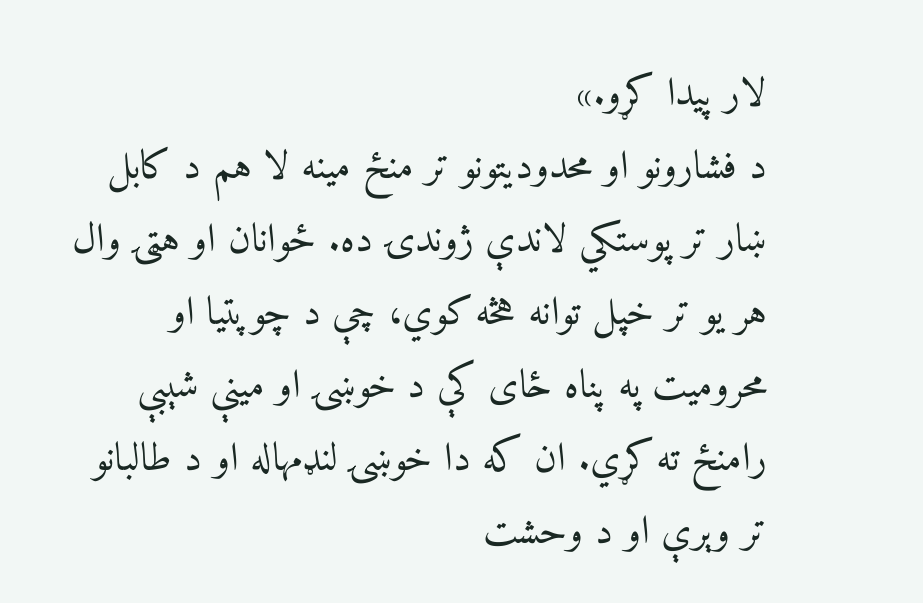لار پیدا کړو.»
د فشارونو او محدودیتونو تر منځ مینه لا هم د کابل ښار تر پوستکي لاندې ژوندۍ ده. ځوانان او هټۍ وال هر یو تر خپل توانه هڅه کوي، چې د چوپتیا او محرومیت په پناه ځای کې د خوښۍ او مینې شېبې رامنځ ته کړي. ان که دا خوښۍ لنډمهاله او د طالبانو تر وېرې او د وحشت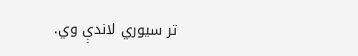تر سیوري لاندې وي.